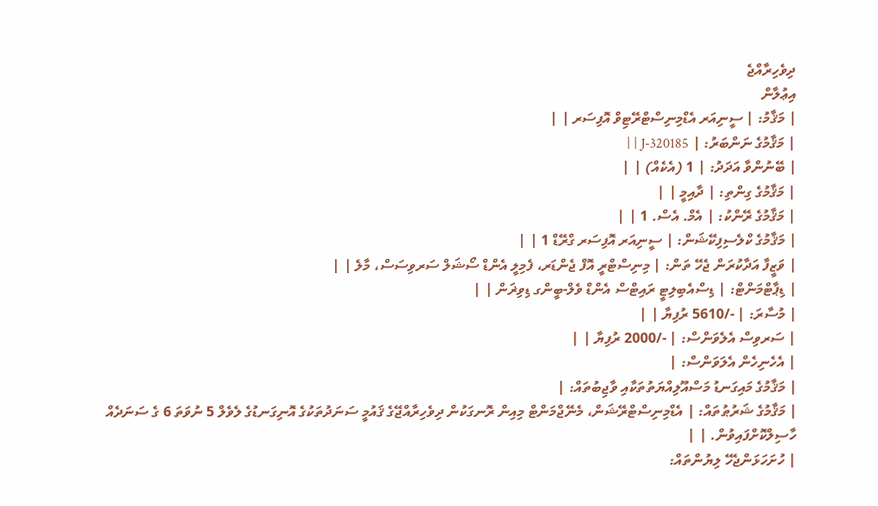ދިވެހިރާއްޖެ
އިޢުލާން
| މަޤާމު: | ސީނިއަރ އެޑްމިނިސްޓްރޭޓިވް އޮފިސަރ | |
| މަޤާމުގެ ނަންބަރު: | J-320185 | |
| ބޭނުންވާ އަދަދު: | 1 (އެކެއް) | |
| މަޤާމުގެ ގިންތި: | ދާއިމީ | |
| މަޤާމުގެ ރޭންކު: | އެމް. އެސް. 1 | |
| މަޤާމުގެ ކްލެސިފިކޭޝަން: | ސީނިއަރ އޮފިސަރ ގްރޭޑް 1 | |
| ވަޒީފާ އަދާކުރަން ޖެހޭ ތަން: | މިނިސްޓްރީ އޮފް ޖެންޑަރ، ފެމިލީ އެންޑް ސޯޝަލް ސަރވިސަސް، މާލެ | |
| ޑިޕާޓްމަންޓް: | ޑިސްއެބިލިޓީ ރައިޓްސް އެންޑް ވެލް-ބީންގ ޑިވިޜަން | |
| މުސާރަ: | -/5610 ރުފިޔާ | |
| ސަރވިސް އެލެވަންސް: | -/2000 ރުފިޔާ | |
| އެހެނިހެން އެލަވަންސް: |
| މަޤާމުގެ މައިގަނޑު މަސްއޫލިއްޔަތުތަކާއި ވާޖިބުތައް: |
| މަޤާމުގެ ޝަރުޠުތައް: | އެޑްމިނިސްޓްރޭޝަން، މެނޭޖްމަންޓް މިއިން ރޮނގަކުން ދިވެހިރާއްޖޭގެ ޤައުމީ ސަނަދުތަކުގެ އޮނިގަނޑުގެ ލެވެލް 5 ނުވަތަ 6 ގެ ސަނަދެއް ހާސިލްކޮށްފައިވުން. | |
| ހުށަހަޅަންޖެހޭ ލިޔުންތައް: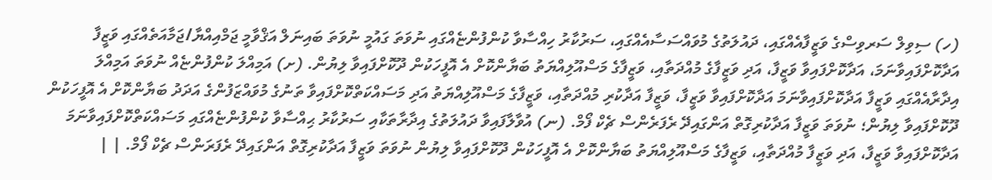(ހ) ސިވިލް ސަރވިސްގެ ވަޒީފާއެއްގައި، ދައުލަތުގެ މުވައްސަސާއެއްގައި، ސަރުކާރު ހިއްސާވާ ކުންފުންޏެއްގައި ނުވަތަ ގައުމީ ނުވަތަ ބައިނަލް އަޤްވާމީ ޖަމްއިއްޔާ/ޖަމާއަތެއްގައި ވަޒީފާ އަދާކޮށްފައިވާނަމަ، އަދާކޮށްފައިވާ ވަޒީފާ، އަދި ވަޒީފާގެ މުއްދަތާއި، ވަޒީފާގެ މަސްއޫލިއްޔަތު ބަޔާންކޮށް އެ އޮފީހަކުން ދޫކޮށްފައިވާ ލިޔުން. (ށ) އަމިއްލަ ކުންފުންޏެއް ނުވަތަ އަމިއްލަ އިދާރާއެއްގައި ވަޒީފާ އަދާކޮށްފައިވާނަމަ އަދާކޮށްފައިވާ ވަޒީފާ، ވަޒީފާ އަދާކުރި މުއްދަތާއި، ވަޒީފާގެ މަސްއޫލިއްޔަތު އަދި މަސައްކަތްކޮށްފައިވާ ތަނުގެ މުވައްޒަފުންގެ އަދަދު ބަޔާންކޮށް އެ އޮފީހަކުން ދޫކޮށްފައިވާ ލިޔުން؛ ނުވަތަ ވަޒީފާ އަދާކުރިގޮތް އަންގައިދޭ ރެފަރެންސް ޗެކް ފޯމް. (ނ) އުވާލާފައިވާ ދައުލަތުގެ އިދާރާތަކާއި ސަރުކާރު ޙިއްސާވާ ކުންފުންޏެއްގައި މަސައްކަތްކޮށްފައިވާނަމަ އަދާކޮށްފައިވާ ވަޒީފާ، އަދި ވަޒީފާ މުއްދަތާއި، ވަޒީފާގެ މަސްއޫލިއްޔަތު ބަޔާންކޮށް އެ އޮފީހަކުން ދޫކޮށްފައިވާ ލިޔުން ނުވަތަ ވަޒީފާ އަދާކުރިގޮތް އަންގައިދޭ ރެފަރަންސް ޗެކް ފޯމް. | |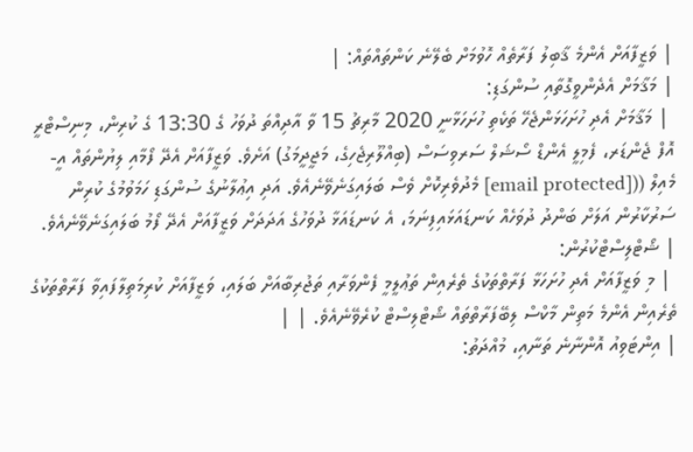| ވަޒީފާއަށް އެންމެ ޤާބިލު ފަރާތެއް ހޮވުމަށް ބެލޭނެ ކަންތައްތައް: |
| މަޤާމަށް އެދެންވީގޮތާއި ސުންގަޑި:
 | މަޤާމަށް އެދި ހުށަހަޅަންޖެހޭ ތަކެތި ހުށަހަޅާނީ 2020 މާރިޗު 15 ވާ އާދިއްތަ ދުވަހު ގެ 13:30 ގެ ކުރިން، މިނިސްޓްރީ އޮފް ޖެންޑަރ، ފެމިލީ އެންޑް ސޯޝަލް ސަރވިސަސް (ބިއްލޫރިޖެހިގެ، މަޖީދީމަގު) އަށެވެ. ވަޒީފާއަށް އެދޭ ފޯމާއި ލިޔުންތައް އީ-މެއިލް (([email protected] މެދުވެރިކޮށް ވެސް ބަލައިގަނެވޭނެއެވެ. އަދި އިޢުލާނުގެ ސުންގަޑި ހަމަވުމުގެ ކުރިން ސަރުކާރުން އަލަށް ބަންދު ދުވަހެއް ކަނޑައަޅައިފިނަމަ، އެ ކަނޑައަޅާ ދުވަހުގެ އަދަދަށް ވަޒީފާއަށް އެދޭ ފޯމު ބަލައިގަނެވޭނެއެވެ.
| ޝޯޓްލިސްޓްކުރުން:
 | މި ވަޒީފާއަށް އެދި ހުށަހަޅާ ފަރާތްތަކުގެ ތެރެއިން ތަޢުލީމީ ފެންވަރާއި ތަޖުރިބާއަށް ބަލައި، ވަޒީފާއަށް ކުރިމަތިލާފައިވާ ފަރާތްތަކުގެ ތެރެއިން އެންމެ މަތިން މާކްސް ލިބޭފަރާތްތައް ޝޯޓްލިސްޓް ކުރެވޭނެއެވެ. | |
| އިންޓަވިއު އޮންނާނެ ތަނާއި، މުއްދަތު: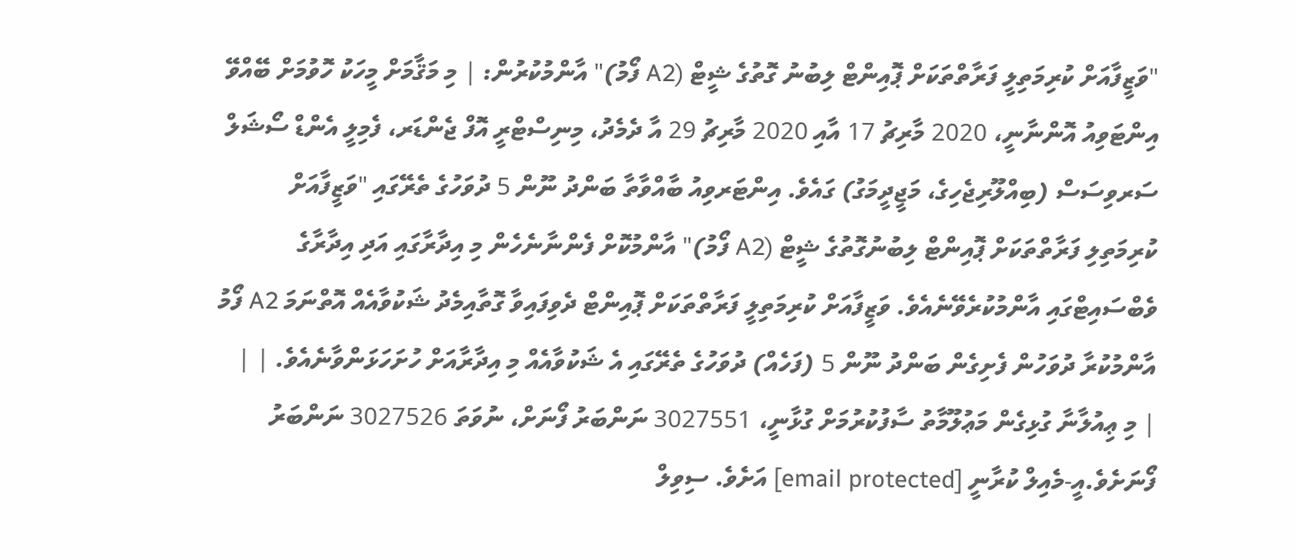"ވަޒީފާއަށް ކުރިމަތިލީ ފަރާތްތަކަށް ޕޮއިންޓް ލިބުނު ގޮތުގެ ޝީޓް (A2 ފޯމު)" އާންމުކުރުން: | މި މަޤާމަށް މީހަކު ހޮވުމަށް ބޭއްވޭ އިންޓަވިއު އޮންނާނީ، 2020 މާރިޗު 17 އާއި 2020 މާރިޗު 29 އާ ދެމެދު، މިނިސްޓްރީ އޮފް ޖެންޑަރ، ފެމިލީ އެންޑް ސޯޝަލް ސަރވިސަސް (ބިއްލޫރިޖެހިގެ، މަޖީދީމަގު) ގައެވެ. އިންޓަރވިއު ބާއްވާތާ ބަންދު ނޫން 5 ދުވަހުގެ ތެރޭގައި "ވަޒީފާއަށް ކުރިމަތިލި ފަރާތްތަކަށް ޕޮއިންޓް ލިބުނުގޮތުގެ ޝީޓް (A2 ފޯމު)" އާންމުކޮށް ފެންނާނެހެން މި އިދާރާގައި އަދި އިދާރާގެ ވެބްސައިޓްގައި އާންމުކުރެވޭނެއެވެ. ވަޒީފާއަށް ކުރިމަތިލީ ފަރާތްތަކަށް ޕޮއިންޓް ދެވިފައިވާ ގޮތާއިމެދު ޝަކުވާއެއް އޮތްނަމަ A2 ފޯމު އާންމުކުރާ ދުވަހުން ފެށިގެން ބަންދު ނޫން 5 (ފަހެއް) ދުވަހުގެ ތެރޭގައި އެ ޝަކުވާއެއް މި އިދާރާއަށް ހުށަހަޅަންވާނެއެވެ. | |
| މި ޢިއުލާނާ ގުޅިގެން މަޢުލޫމާތު ސާފުކުރުމަށް ގުޅާނީ، 3027551 ނަންބަރު ފޯނަށް، ނުވަތަ 3027526 ނަންބަރު ފޯނަށެވެ.އީ-މެއިލް ކުރާނީ [email protected] އަށެވެ. ސިވިލް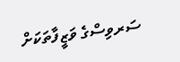ސަރވިސްގެ ވަޒީފާތަކަށް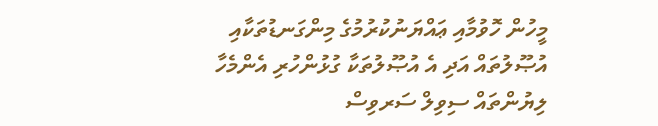މީހުން ހޮވުމާއި ޢައްޔަނުކުރުމުގެ މިންގަނޑުތަކާއި އުޞޫލުތައް އަދި އެ އުޞޫލުތަކާ ގުޅުންހުރި އެންމެހާ ލިޔުންތައް ސިވިލް ސަރވިސް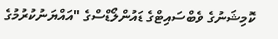ކޮމިޝަނުގެ ވެބްސައިޓްގެ ޑައުންލޯޑްސްގެ "އައްޔަނުކުރުމުގެ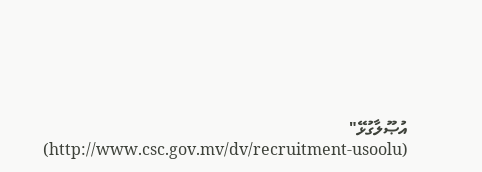އުޞޫލާގުޅޭ" (http://www.csc.gov.mv/dv/recruitment-usoolu)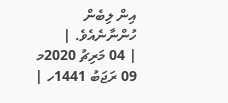އިން ލިބެން ހުންނާނެއެވެ. |
| 04 މަރިޗު 2020މ 09 ރަޖަބު 1441ހ |